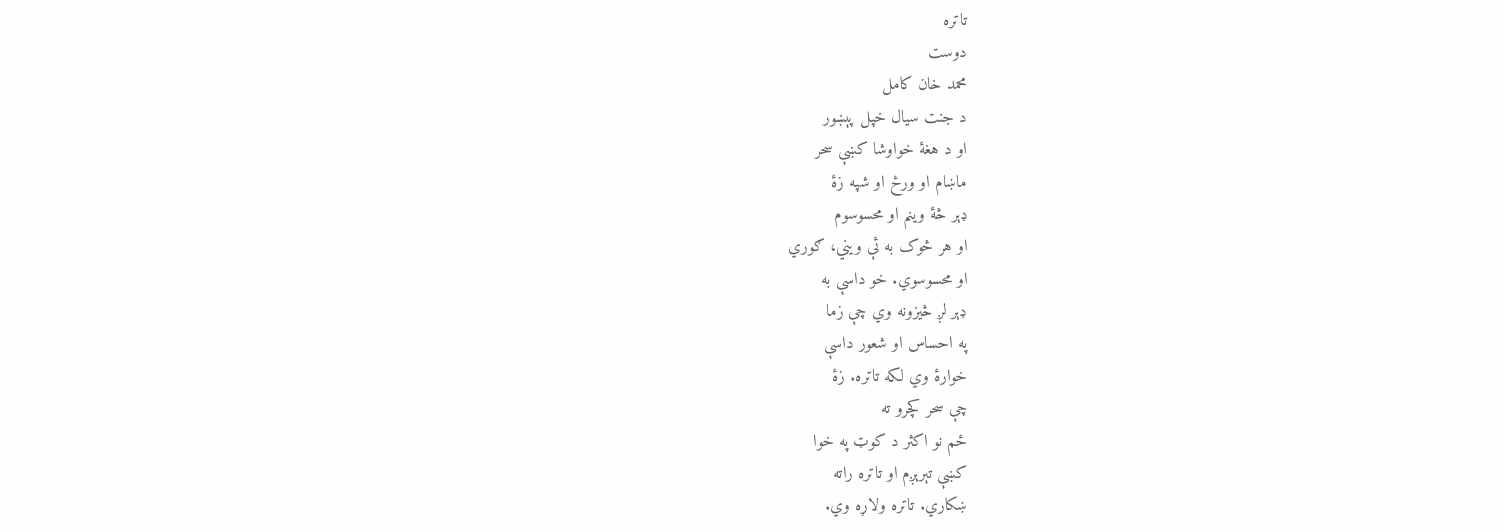تاتره
دوست
محمد خان کامل
د جنت سيال خپل پېښور
او د هغۀ خواوشا کښې سحر
ماښام او ورځ او شپه زۀ
ډېر څۀ وينم او محسوسوم
او هر څوک به ئې ويني، ګوري
او محسوسوي. خو داسې به
ډېر لږ څيزونه وي چې زما
په احساس او شعور داسې
خوارۀ وي لکه تاتره. زۀ
چې سحر کچرو ته
ځم نو اکثر د کوټ په خوا
کښې تېرېږم او تاتره راته
ښکاري. تاتره ولاړه وي.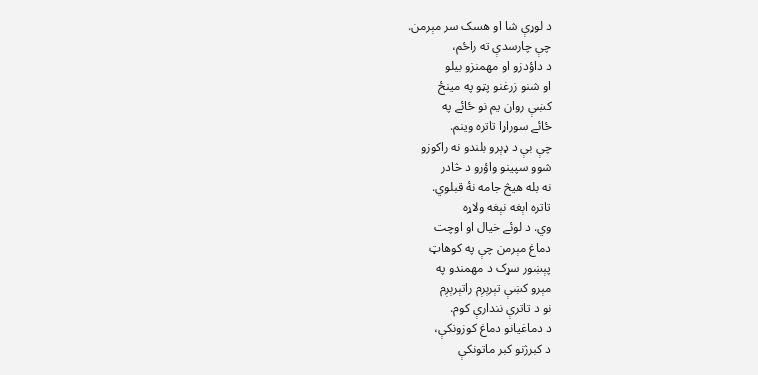د لوړې شا او هسک سر مېرمن.
چې چارسدې ته راځم،
د داؤدزو او مهمنزو بيلو
او شنو زرغنو پټو په مينځ
کښې روان يم نو ځائے په
ځائے سوراړا تاتره وينم.
چې بې د ډېرو بلندو نه راکوزو
شوو سپينو واؤرو د څادر
نه بله هيڅ جامه نۀ قبلوي.
تاتره اېغه نېغه ولاړه
وي. د لوئے خيال او اوچت
دماغ مېرمن چې په کوهاټ
پېښور سړک د مهمندو په
مېرو کښې تېرېږم راتېرېږم
نو د تاترې نندارې کوم.
د دماغيانو دماغ کوزونکې،
د کبرژنو کبر ماتونکې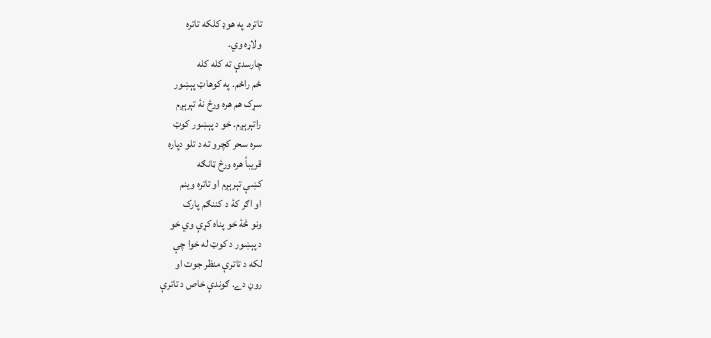تاتره. په هوډ کلکه تاتره
ولاړه وي.
چارسدې ته کله کله
ځم راځم. په کوهاټ پېښور
سړک هم هره ورځ نۀ تېرېږم
راتېرېږم. خو د پېښور کوټ
سره سحر کچرو ته د تلو دپاره
قريباً هره ورځ ټانګه
کښې تېرېږم او تاتره وينم
او اګر کۀ د کننګم پارک
ونو څۀ خو پناه کړې وي خو
د پېښور د کوټ له خوا چې
لکه د تاترې منظر جوت او
روڼ دے. ګوندې خاص د تاترې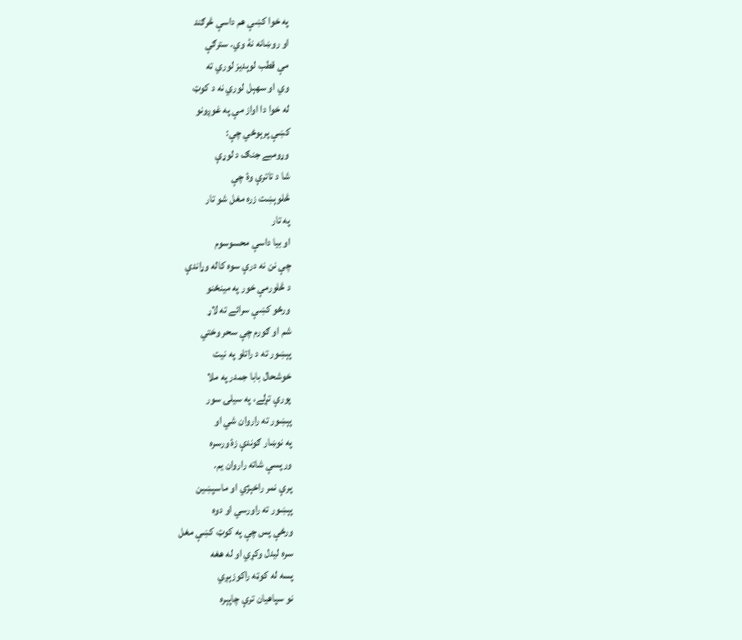په خوا کښې هم داسې څرګند
او روښانه نۀ وي. سترګې
مې قطب لوېديز لوري ته
وي او سهېل لوري نه د کوټ
له خوا دا اواز مې په غوږونو
کښې پرېوځي چې:
وړومبے جنګ د لوړې
شا د تاترې وۀ چې
څلوېښت زره مغل شو تار
په تار
او بيا داسې محسوسوم
چې نن نه درې سوه کاله وړاندې
د څلورمې خور په مينځنو
ورځو کښې سرائے ته لاړ
شم او ګورم چې سحر وختي
پېښور ته د راتلو په نيت
خوشحال بابا جمدر په ملا
پورې تړلے، په سيلۍ سور
پېښور ته راروان شي او
په نوښار ګوندې زۀ ورسره
ورپسې شاته راروان يم.
پرې نمر راخېژي او ماسپښين
پېښور ته راورسي او دوه
ورځې پس چې په کوټ کښې مغل
سره ليدل وکړي او له هغه
پسه له کوټه راکوزېږي
نو سپاهيان ترې چاپېره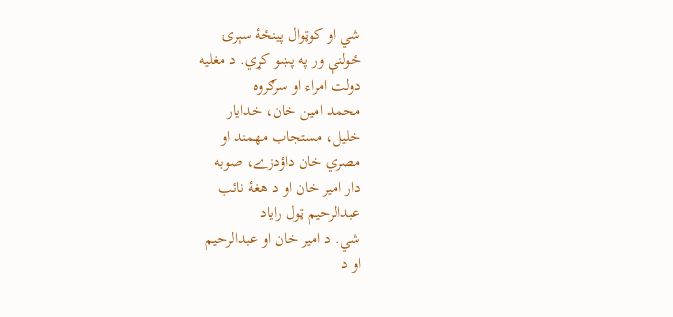شي او کوټوال پينځۀ سېرۍ
ځولنې ور په پښو کړي. د مغليه
دولت امراء او سرګروه
محمد امين خان، خدايار
خليل، مستجاب مهمند او
مصري خان داؤدزے، صوبه
دار امير خان او د هغۀ نائب
عبدالرحيم ټول راياد
شي. د امير خان او عبدالرحيم
او د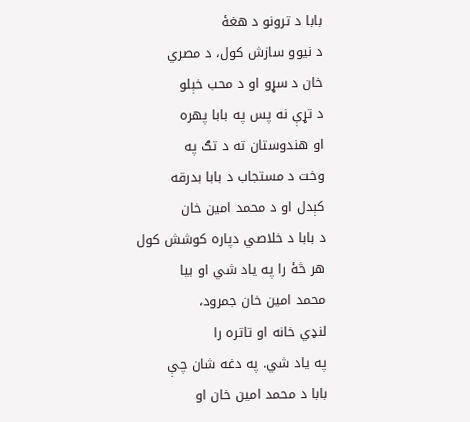بابا د ترونو د هغۀ
د نيوو سازش کول، د مصري
خان د سړو او د محب خېلو
د تړې نه پس په بابا پهره
او هندوستان ته د تګ په
وخت د مستجاب د بابا بدرقه
کېدل او د محمد امين خان
د بابا د خلاصي دپاره کوشش کول
هر څۀ را په ياد شي او بيا
محمد امين خان جمرود،
لنډي خانه او تاتره را
په ياد شي. په دغه شان چې
بابا د محمد امين خان او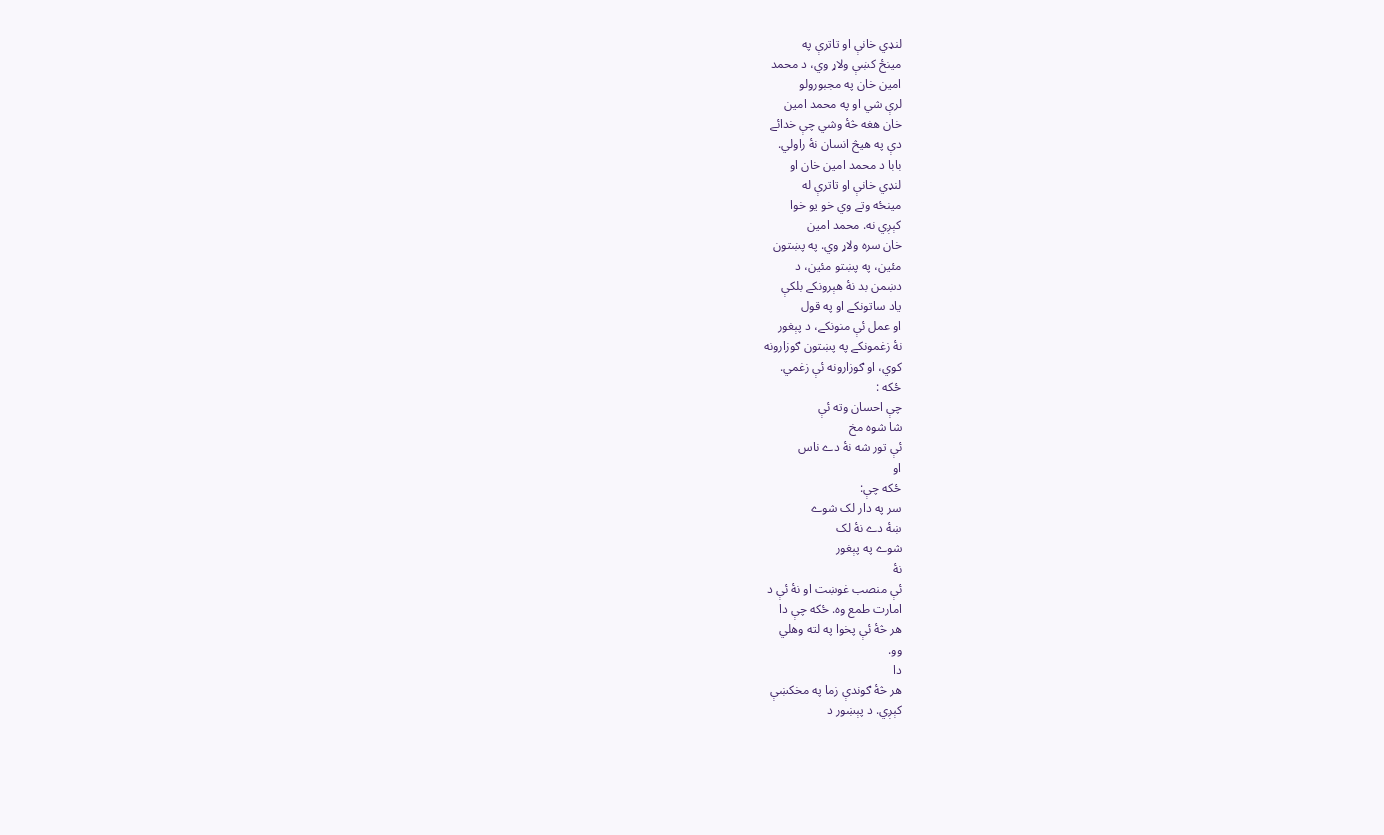لنډي خانې او تاترې په
مينځ کښې ولاړ وي، د محمد
امين خان په مجبورولو
لرې شي او په محمد امين
خان هغه څۀ وشي چې خدائے
دې په هيڅ انسان نۀ راولي.
بابا د محمد امين خان او
لنډي خانې او تاترې له
مينځه وتے وي خو يو خوا
کېږي نه. محمد امين
خان سره ولاړ وي. په پښتون
مئين، په پښتو مئين، د
دښمن بد نۀ هېرونکے بلکې
ياد ساتونکے او په قول
او عمل ئې منونکے، د پېغور
نۀ زغمونکے په پښتون ګوزارونه
کوي، او ګوزارونه ئې زغمي.
ځکه :
چې احسان وته ئې
شا شوه مخ
ئې تور شه نۀ دے ناس
او
ځکه چې:
سر په دار لک شوے
ښۀ دے نۀ لک
شوے په پېغور
نۀ
ئې منصب غوښت او نۀ ئې د
امارت طمع وه. ځکه چې دا
هر څۀ ئې پخوا په لته وهلي
وو.
دا
هر څۀ ګوندې زما په مخکښې
کېږي. د پېښور د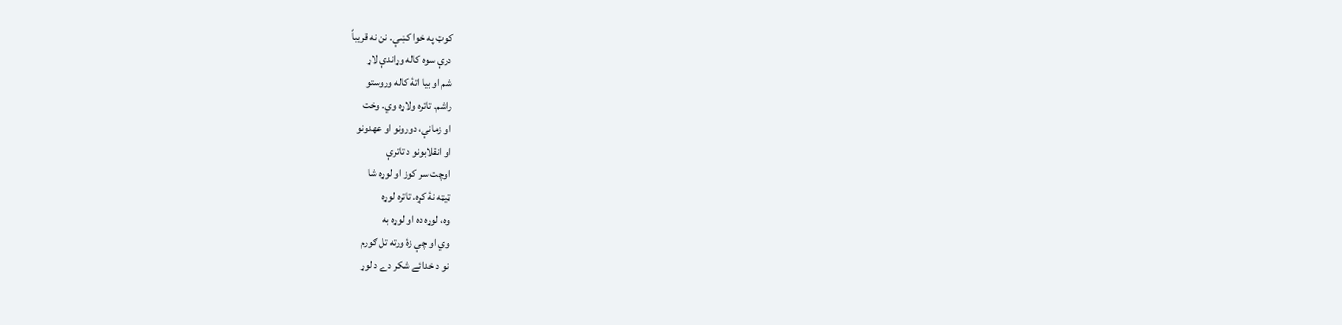کوټ په خوا کښې. نن نه قريباً
درې سوه کاله وړاندې لاړ
شم او بيا اتۀ کاله وروستو
راشم. تاتره ولاړه وي. وخت
او زمانې، دورونو او عهدونو
او انقلابونو د تاترې
اوچت سر کوز او لوړه شا
ټيټه نۀ کړه. تاتره لوړه
وه، لوړه ده او لوړه به
وي او چې زۀ ورته تل ګورم
نو د خدائے شکر دے د لوړ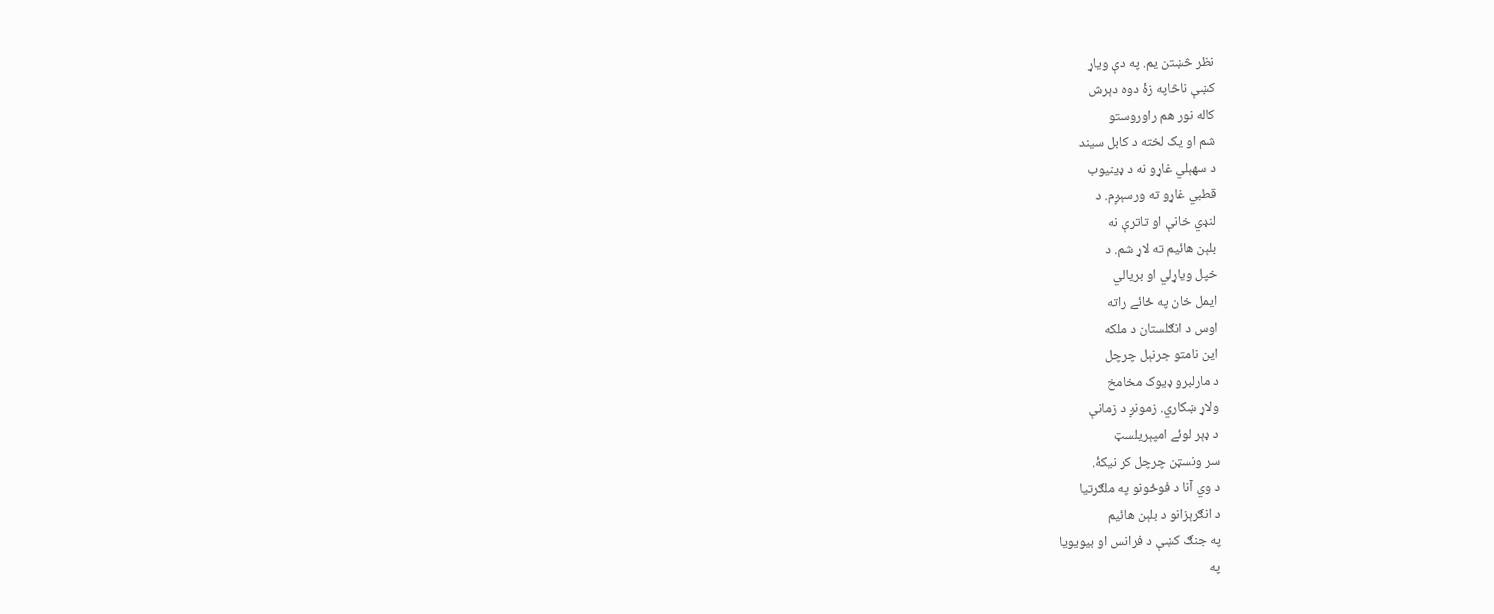نظر څښتن يم. په دې وياړ
کښې ناڅاپه زۀ دوه دېرش
کاله نور هم راوروستو
شم او يک لخته د کابل سيند
د سهېلي غاړو نه د ډينيوب
قطبي غاړو ته ورسېږم. د
لنډي خانې او تاترې نه
بلېن هائيم ته لاړ شم. د
خپل وياړلي او بريالي
ايمل خان په ځائے راته
اوس د انګلستان د ملکه
اين نامتو جرنېل چرچل
د مارلبرو ډيوک مخامخ
ولاړ ښکاري. زمونږ د زمانې
د ډېر لوئے امپېريلسټ
سر ونسټن چرچل کر نيکۀ.
د وي آنا د فوځونو په ملګرتيا
د انګرېزانو د بلېن هائيم
په جنګ کښې د فرانس او بيويويا
په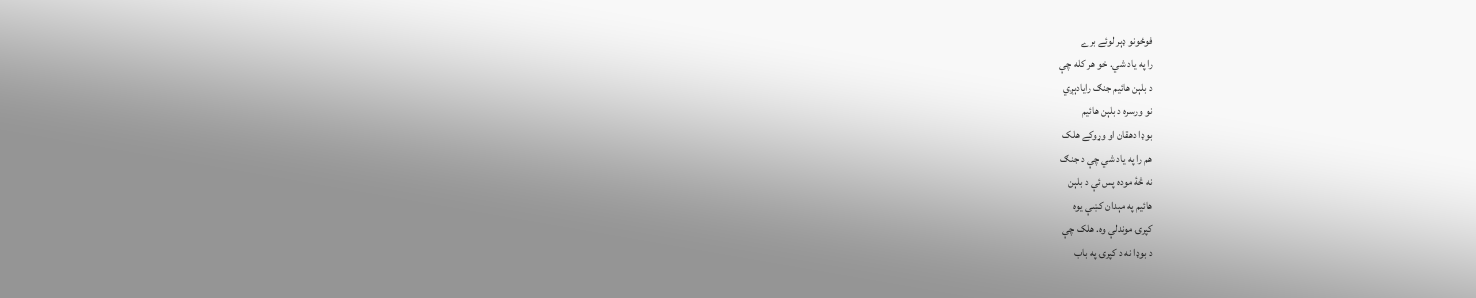فوځونو ډېر لوئے برے
را په ياد شي. خو هر کله چې
د بلېن هائيم جنګ رايادېږي
نو ورسره د بلېن هائيم
بوډا دهقان او وړوکے هلک
هم را په ياد شي چې د جنګ
نه څۀ موده پس ئې د بلېن
هائيم په مېدان کښې يوه
کپرۍ موندلې وه. هلک چې
د بوډا نه د کپرۍ په باب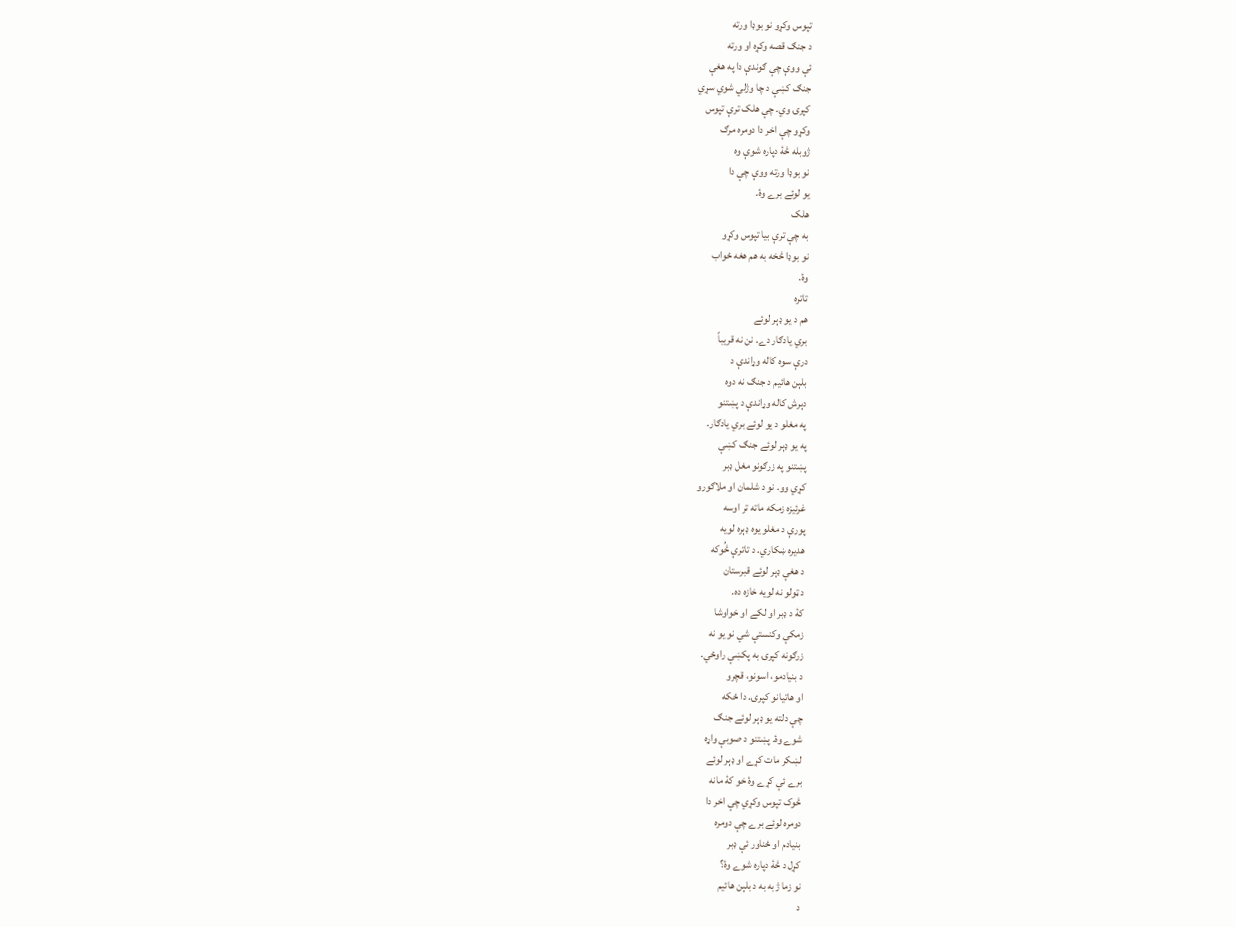تپوس وکړو نو بوډا ورته
د جنګ قصه وکړه او ورته
ئې ووې چې ګوندې دا په هغې
جنګ کښې د چا وژلي شوي سړي
کپرۍ وي. چې هلک ترې تپوس
وکړو چې اخر دا دومره مرګ
ژوبله څۀ دپاره شوې وه
نو بوډا ورته ووې چې دا
يو لوئے برے وۀ.
هلک
به چې ترې بيا تپوس وکړو
نو بوډا څخه به هم هغه ځواب
وۀ.
تاتره
هم د يو ډېر لوئے
بري يادګار دے. نن نه قريباً
درې سوه کاله وړاندې د
بلېن هائيم د جنګ نه دوه
دېرش کاله وړاندې د پښتنو
په مغلو د يو لوئے بري يادګار.
په يو ډېر لوئے جنګ کښې
پښتنو په زرګونو مغل ډبر
کړي وو. نو د شلمان او ملاګورو
غرئيزه زمکه ماته تر اوسه
پورې د مغلو يوه ډېره لويه
هديره ښکاري. د تاترې څُوکه
د هغې ډېر لوئے قبرستان
د ټولو نه لويه خازه ده.
کۀ د ډبر او لکے او خواوشا
زمکې وکنستې شي نو يو نه
زرګونه کپرۍ به پکښې راوځي.
د بنيادمو، اسونو، قچرو
او هاتيانو کپرۍ. دا ځکه
چې دلته يو ډېر لوئے جنګ
شوے وۀ. پښتنو د صوبې واړه
لښکر مات کړے او ډېر لوئے
برے ئې کړے وۀ خو کۀ مانه
څوک تپوس وکړي چې اخر دا
دومره لوئے برے چې دومره
بنيادم او ځناور ئې ډبر
کړل د څۀ دپاره شوے وۀ؟
نو زما ژبه به د بلېن هائيم
د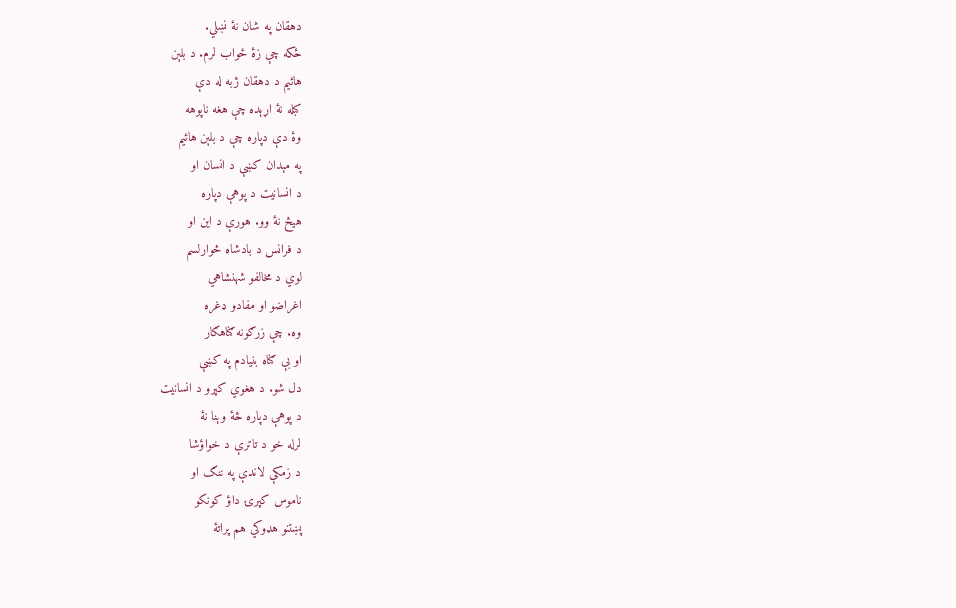دهقان په شان نۀ نښلي.
ځکه چې زۀ ځواب لرم. د بلېن
هائيم د دهقان ژبه له دې
کبله نۀ اړېده چې هغه ناپوهه
وۀ دې دپاره چې د بلېن هائيم
په مېدان کښې د انسان او
د انسانيت د پوهې دپاره
هيڅ نۀ وو. هورې د اين او
د فرانس د بادشاه څوارلسم
لوي د مخالفو شهنشاهي
اغراضو او مفادو ډغره
وه. چې زرګونه ګناهګار
او بې ګناه بنيادم په کښې
دل شو. د هغوي کپرو د انسانيت
د پوهې دپاره څۀ وېنا نۀ
لرله خو د تاترې د خواؤشا
د زمکې لاندې په ننګ او
ناموس کپرۍ داؤ کونکو
پښتنو هډوکي هم پراتۀ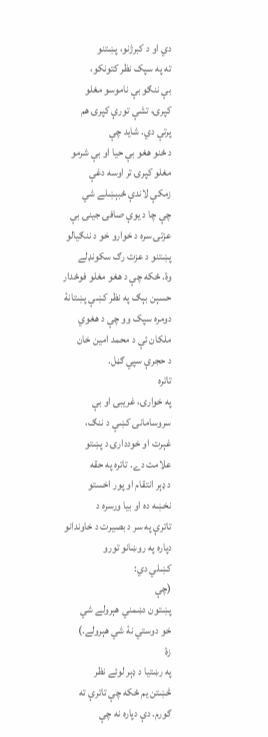دي او د کبرژنو، پښتنو
ته په سپک نظر کتونکو،
بې ننګو بې ناموسو مغلو
کپرۍ، تشې تورې کپرۍ هم
پرتې دي. شايد چې
د ځنو هغو بې حيا او بې شرمو
مغلو کپرۍ تر اوسه دغې
زمکې لاندې ځبېښلے شي
چې چا د يوې صافۍ جينۍ بې
عزتۍ سره د خوارو خو د ننګيالو
پښتنو د عزت رګ سکونډلے
وۀ. ځکه چې د هغو مغلو فوځدار
حسېن بېګ په نظر کښې پښتانۀ
دومره سپک وو چې د هغوي
ملکان ئې د محمد امين خان
د حجرې سپي ګڼل.
تاتره
په خوارۍ، غريبۍ او بې
سروسامانۍ کښې د ننګ،
غېرت او خوددارۍ د پښتو
علامت دے. تاتره په حقه
د ډېر انتقام او پور اخستو
نخښه ده او بيا ورسره د
تاترې په سر د بصيرت د خاوندانو
دپاره په روښانو تورو
کښلي دي:
(چې
پښتون دښمني هېرولے شي
خو دوستي نۀ شي هېرولے.)
زۀ
په رښتيا د ډېر لوئے نظر
څښتن يم ځکه چې تاترې ته
ګورم. دې دپاره نه چې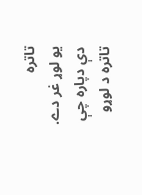تاتره
يو لوړ غر دے. دې دپاره چې
تاتره د لوړو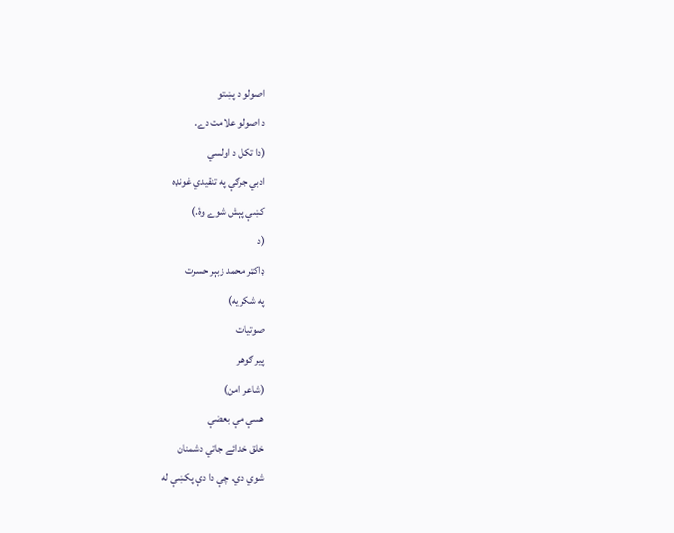اصولو د پښتو
د اصولو علامت دے.
(دا تکل د اولسي
ادبي جرګې په تنقيدي غونډه
کښې پېش شوے وۀ.)
(د
ډاکټر محمد زبېر حسرت
په شکريه)
صوتيات
پير ګوهر
(شاعر امن)
هسې مې بعضې
خلق خدائے جاتي دشمنان
شوي دي. چې دا دې پکښې له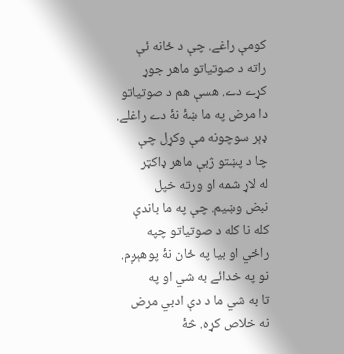کومې راغے. چې د ځانه ئې
راته د صوتياتو ماهر جوړ
کړے دے. هسې هم د صوتياتو
دا مرض په ما ښۀ نۀ دے راغلے.
ډېر سوچونه مې وکړل چې
چا د پښتو ژبې ماهر ډاکټر
له لاړ شمه او ورته خپل
نبض وښيم. چې په ما باندې
کله نا کله د صوتياتو چپه
راځي او بيا په ځان نۀ پوهېږم.
نو په خدائے به شي او په
تا به شي ما د دې ادبي مرض
نه خلاص کړه. څۀ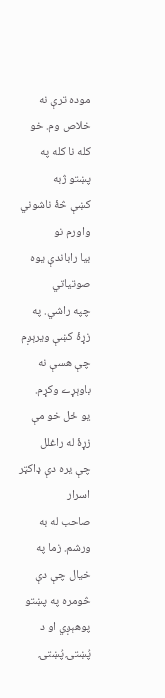موده ترې نه خلاص وم. خو
کله نا کله په پښتو ژبه
کښې څۀ ناشوني واورم نو
بيا راباندې يوه صوتياتي
چپه راشي. په زړۀ کښې ويرېږم
چې هسې نه باوېړے وکړم.
يو ځل خو مې زړۀ له راغلل
چې يره دې ډاکټر اسرار
صاحب له به ورشم. زما په
خيال چې دې څومره په پښتو
پوهېږي او د پُښتۍ پُښتۍ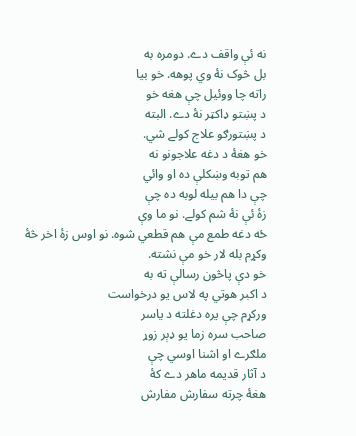نه ئې واقف دے. دومره به
بل څوک نۀ وي پوهه. خو بيا
راته چا ووئيل چې هغه خو
د پښتو ډاکټر نۀ دے. البته
د پښتورګو علاج کولے شي.
خو هغۀ د دغه علاجونو نه
هم توبه وښکلې ده او وائي
چې دا هم بيله لوبه ده چې
زۀ ئې نۀ شم کولے. نو ما وې
ځه دغه طمع مې هم قطعي شوه. نو اوس زۀ اخر څۀ
وکړم بله لار خو مې نشته.
خو دې پاڅون رسالې ته به
د اکبر هوتي په لاس يو درخواست
ورکړم چې يره دغلته د ياسر
صاحب سره زما يو ډېر زوړ
ملګرے او اشنا اوسي چې
د آثار قديمه ماهر دے کۀ
هغۀ چرته سفارش مفارش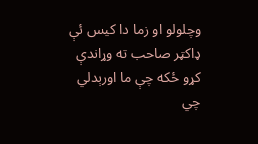وچلولو او زما دا کيس ئې
ډاکټر صاحب ته وړاندې
کړو ځکه چې ما اورېدلي
چي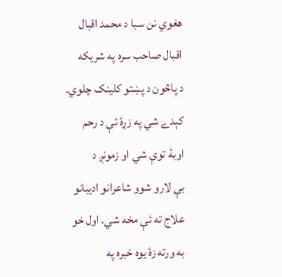هغوي نن سبا د محمد اقبال
اقبال صاحب سره په شريکه
د پاڅون د پښتو کلينک چلوي.
کېدے شي په زړۀ ئې د رحم
اوبۀ توې شي او زمونږ د
بې لارو شوو شاعرانو اديبانو
علاج ته ئې مخه شي. اول خو
به ورته زۀ يوه خبره په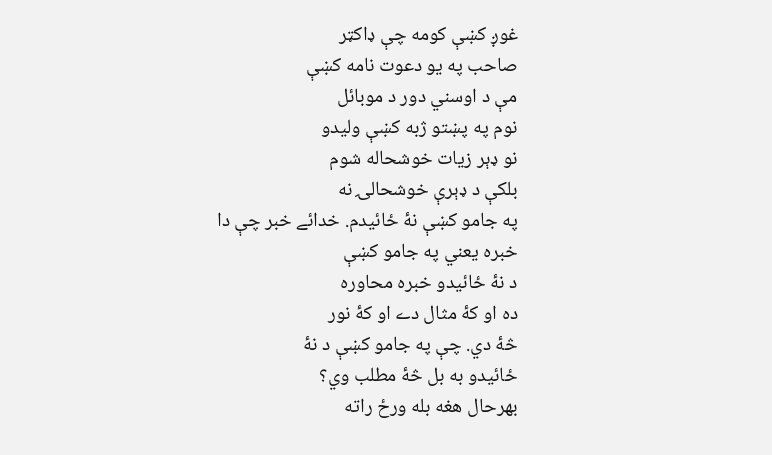غوږ کښې کومه چې ډاکټر
صاحب په يو دعوت نامه کښې
مې د اوسني دور د موبائل
نوم په پښتو ژبه کښې وليدو
نو ډېر زيات خوشحاله شوم
بلکې د ډېرې خوشحالۍ نه
په جامو کښې نۀ ځائيدم. خدائے خبر چې دا
خبره يعني په جامو کښې
د نۀ ځائيدو خبره محاوره
ده او کۀ مثال دے او کۀ نور
څۀ دي. چې په جامو کښې د نۀ
ځائيدو به بل څۀ مطلب وي؟
بهرحال هغه بله ورځ راته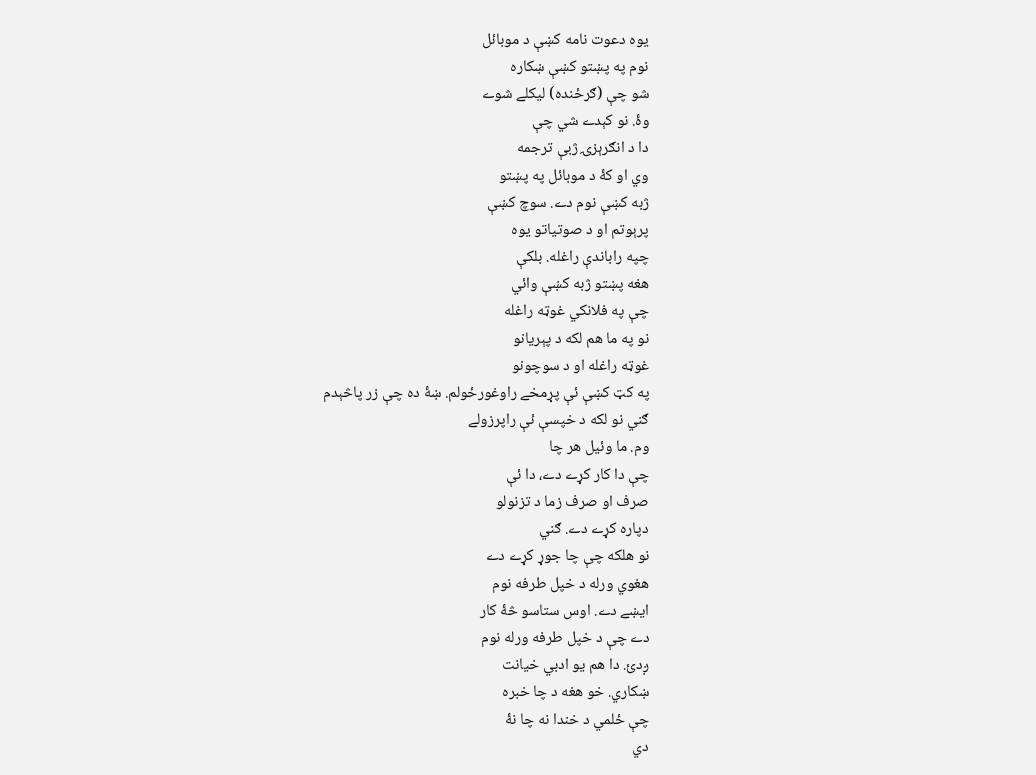يوه دعوت نامه کښې د موبائل
نوم په پښتو کښې ښکاره
شو چې (ګرځنده) ليکلے شوے
وۀ. نو کېدے شي چې
دا د انګرېزۍ ژبې ترجمه
وي او کۀ د موبائل په پښتو
ژبه کښې نوم دے. سوچ کښې
پرېوتم او د صوتياتو يوه
چپه راباندې راغله. بلکې
هغه پښتو ژبه کښې وائي
چې په فلانکي غوټه راغله
نو په ما هم لکه د پېريانو
غوټه راغله او د سوچونو
په کټ کښې ئې پړمخے راوغورځولم. ښۀ ده چې زر پاڅېدم
ګني نو لکه د خپسې ئې راپرزولے
وم. ما وئيل هر چا
چې دا کار کړے دے، دا ئې
صرف او صرف زما د تزنولو
دپاره کړے دے. ګني
نو هلکه چې چا جوړ کړے دے
هغوي ورله د خپل طرفه نوم
ايښے دے. اوس ستاسو څۀ کار
دے چې د خپل طرفه ورله نوم
ږدئ. دا هم يو ادبي خيانت
ښکاري. خو هغه د چا خبره
چې ځلمي د خندا نه چا نۀ
دي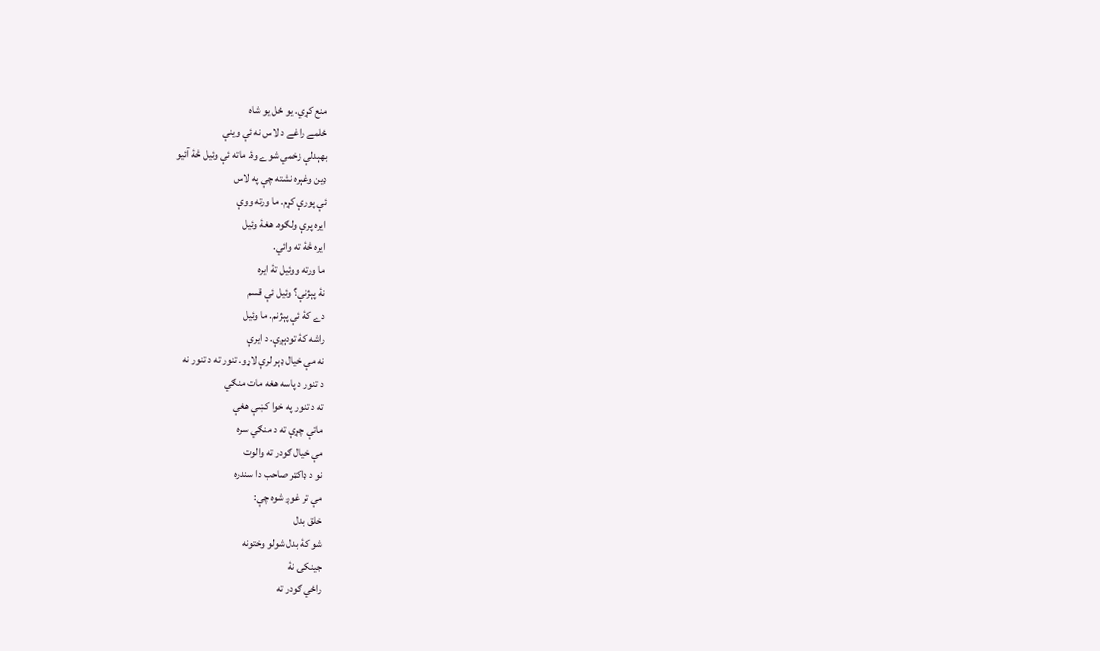منع کړي. يو ځل يو شاه
ځلمے راغے د لاس نه ئې وينې
بهېدلې زخمي شوے وۀ. ماته ئې وئيل څۀ آئيو
ډين وغېره نشته چې په لاس
ئې پورې کړم. ما ورته ووې
ايره پرې ولګوه. هغۀ وئيل
ايره څۀ ته وائي.
ما ورته ووئيل تۀ ايره
نۀ پېژنې؟ وئيل ئې قسم
دے کۀ ئې پېژنم. ما وئيل
راشه کۀ تودېږې. د ايرې
نه مې خيال ډېر لرې لاړو. تنور ته د تنور نه
د تنور د پاسه هغه مات منګي
ته د تنور په خوا کښې هغې
ماتې چړې ته د منګي سره
مې خيال ګودر ته والوت
نو د ډاکټر صاحب دا سندره
مې تر غوږ شوه چې:
خلق بدل
شو کۀ بدل شولو وختونه
جينکۍ نۀ
راځي ګودر ته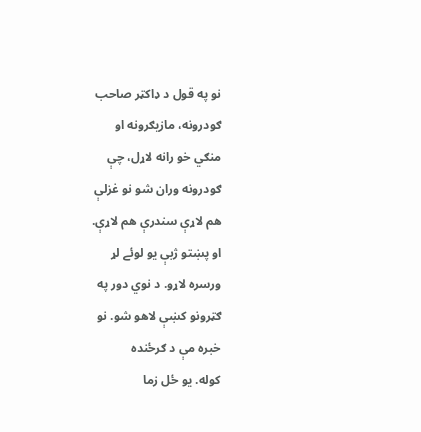نو په قول د ډاکټر صاحب
ګودرونه، مازيګرونه او
منګي خو رانه لاړل، چې
ګودرونه وران شو نو غزلې
هم لاړې سندرې هم لاړې.
او پښتو ژبې يو لوئے لړ
ورسره لاړو. د نوي دور په
ګټرونو کښې لاهو شو. نو
خبره مې د ګرځنده
کوله. يو ځل زما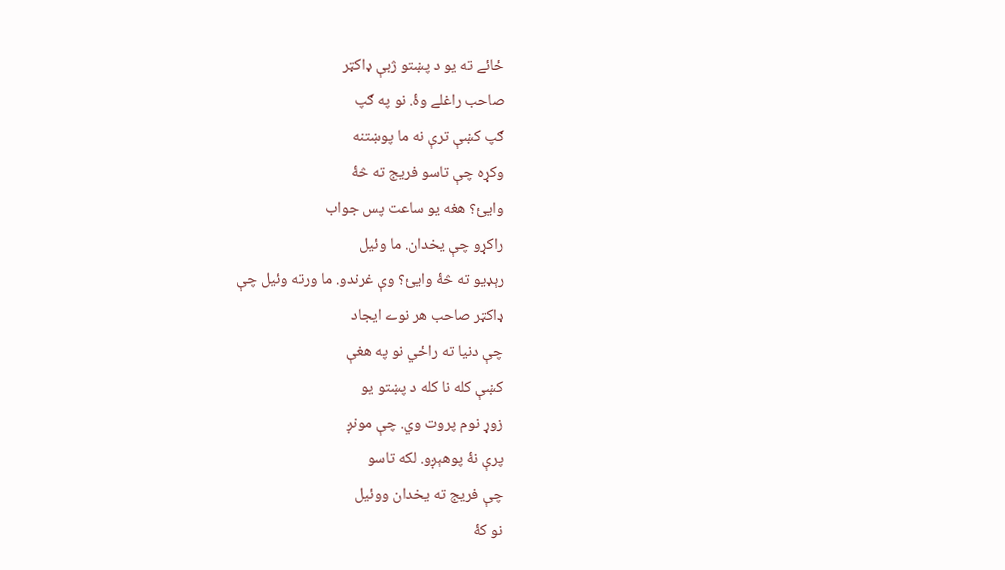ځائے ته يو د پښتو ژبې ډاکټر
صاحب راغلے وۀ. نو په ګپ
ګپ کښې ترې نه ما پوښتنه
وکړه چې تاسو فريج ته څۀ
وايئ؟ هغه يو ساعت پس جواب
راکړو چې يخدان. ما وئيل
رېډيو ته څۀ وايئ؟ وې غرندو. ما ورته وئيل چې
ډاکټر صاحب هر نوے ايجاد
چې دنيا ته راځي نو په هغې
کښې کله نا کله د پښتو يو
زوړ نوم پروت وي. چې مونږ
پرې نۀ پوهېږو. لکه تاسو
چې فريج ته يخدان ووئيل
نو کۀ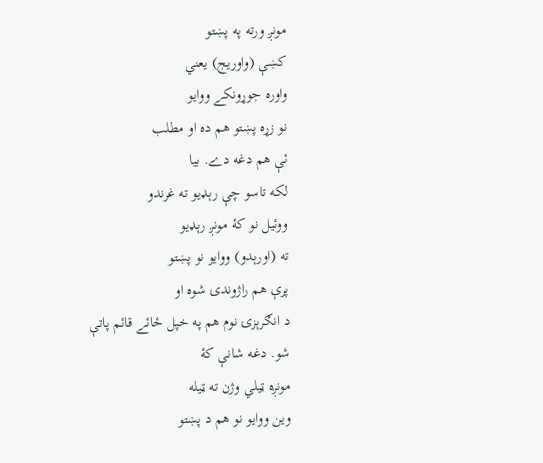مونږ ورته په پښتو
کښې (واوريج) يعني
واوره جوړونکے ووايو
نو زړه پښتو هم ده او مطلب
ئې هم دغه دے. بيا
لکه تاسو چې رېډيو ته غرندو
ووئيل نو کۀ مونږ رېډيو
ته (اورېدو) ووايو نو پښتو
پرې هم راژوندۍ شوه او
د انګرېزۍ نوم هم په خپل ځائے قائم پاتې
شو. دغه شانې کۀ
مونږه ټيلي وژن ته ټيله
وين ووايو نو هم د پښتو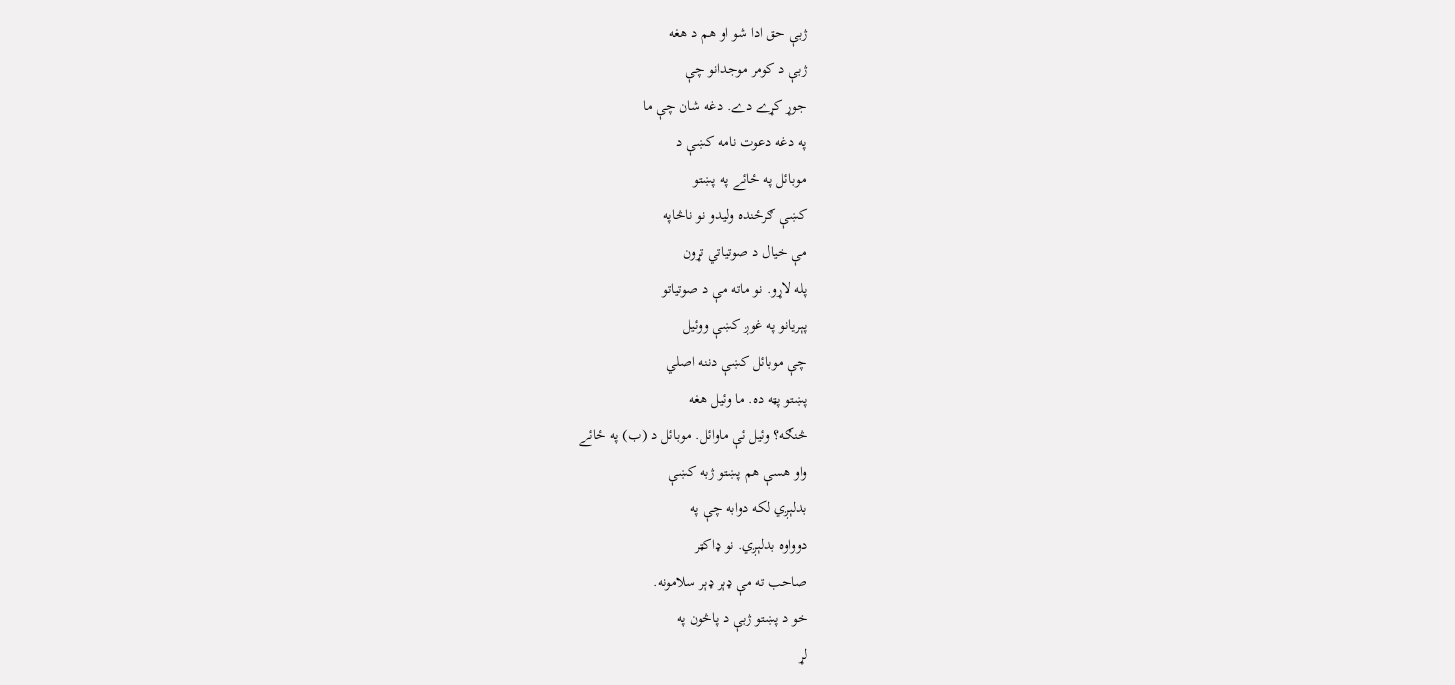ژبې حق ادا شو او هم د هغه
ژبې د کومر موجدانو چې
جوړ کړے دے. دغه شان چې ما
په دغه دعوت نامه کښې د
موبائل په ځائے په پښتو
کښې ګرځنده وليدو نو ناڅاپه
مې خيال د صوتياتي تړون
پله لاړو. نو ماته مې د صوتياتو
پېريانو په غوږ کښې ووئيل
چې موبائل کښې دننه اصلي
پښتو پټه ده. ما وئيل هغه
څنګه؟ وئيل ئې ماوائل. موبائل د (ب) په ځائے
واو هسې هم پښتو ژبه کښې
بدلېږي لکه دوابه چې په
دوواوه بدلېږي. نو ډاکټر
صاحب ته مې ډېر ډېر سلامونه.
خو د پښتو ژبې د پاڅون په
لړ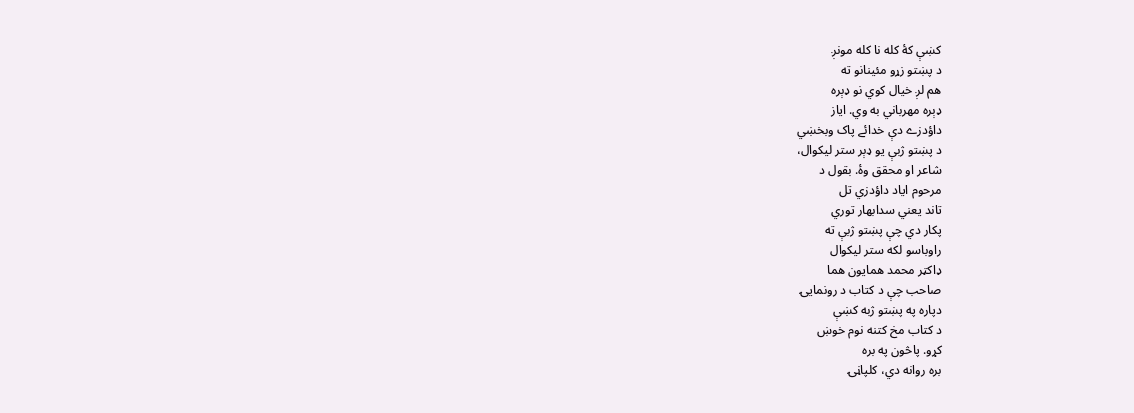کښې کۀ کله نا کله مونږ
د پښتو زړو مئينانو ته
هم لږ خيال کوي نو ډېره
ډېره مهرباني به وي. اياز
داؤدزے دې خدائے پاک وبخښي
د پښتو ژبې يو ډېر ستر ليکوال،
شاعر او محقق وۀ. بقول د
مرحوم اياد داؤدزي تل
تاند يعني سدابهار توري
پکار دي چې پښتو ژبې ته
راوباسو لکه ستر ليکوال
ډاکټر محمد همايون هما
صاحب چې د کتاب د رونمايۍ
دپاره په پښتو ژبه کښې
د کتاب مخ کتنه نوم خوښ
کړو. پاڅون په بره
بره روانه دي، کلپاڼۍ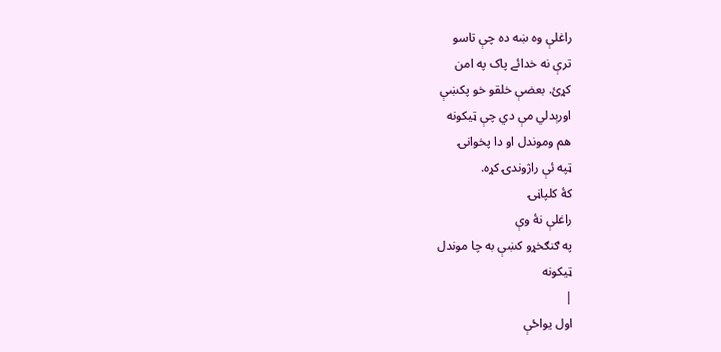راغلې وه ښه ده چې تاسو
ترې نه خدائے پاک په امن
کړئ. بعضې خلقو خو پکښې
اورېدلي مې دي چې ټيکونه
هم وموندل او دا پخوانۍ
ټپه ئې راژوندۍ کړه.
کۀ کلپاڼۍ
راغلې نۀ وې
په ګنګخړو کښې به چا موندل
ټيکونه
|
اول يواځې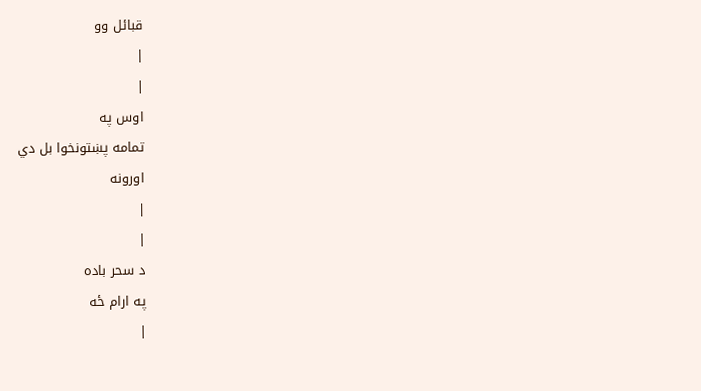قبائل وو
|
|
اوس په
تمامه پښتونخوا بل دي
اورونه
|
|
د سحر باده
په ارام ځه
|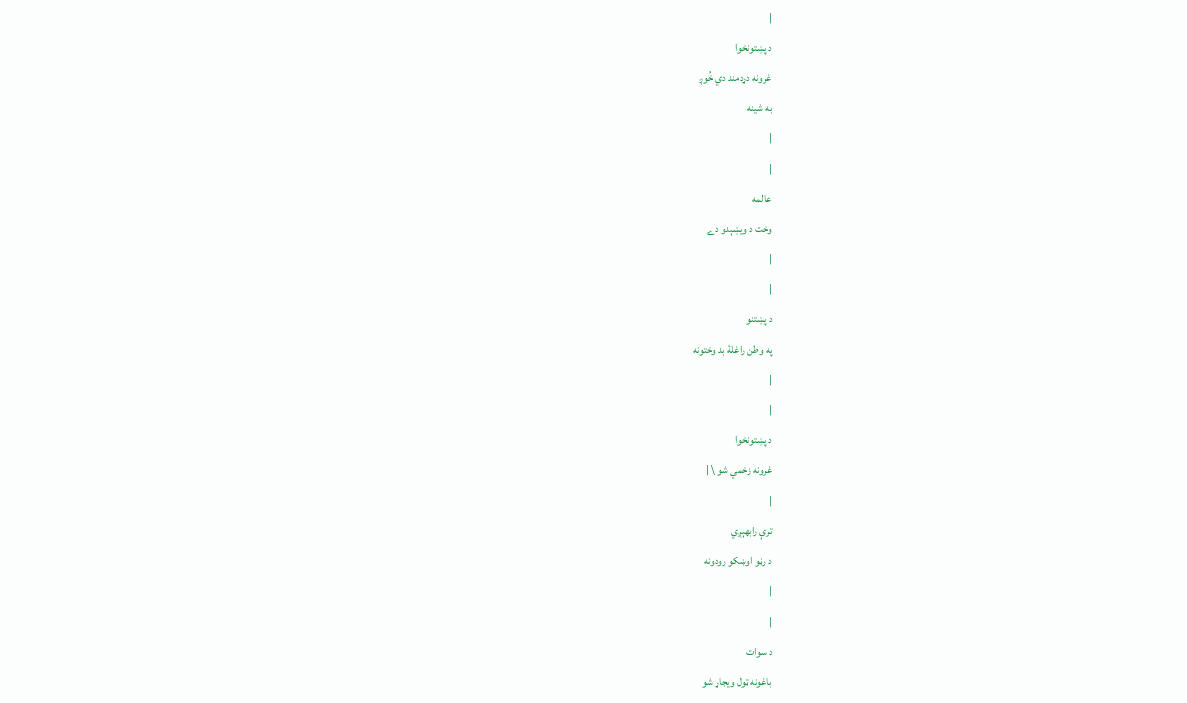|
د پښتونخوا
غرونه دړدمند دي خُوږ
به شينه
|
|
عالمه
وخت د ويښېدو دے
|
|
د پښتنو
په وطن راغلۀ بد وختونه
|
|
د پښتونخوا
غرونه زخمي شو \ |
|
ترې رابهېږي
د رڼو اوښکو رودونه
|
|
د سوات
باغونه ټول ويجاړ شو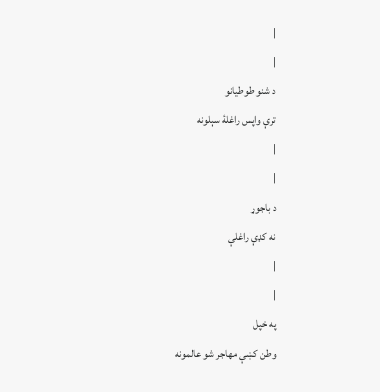|
|
د شنو طوطيانو
ترې واپس راغلۀ سېلونه
|
|
د باجوړ
نه کډې راغلې
|
|
په خپل
وطن کښې مهاجر شو عالمونه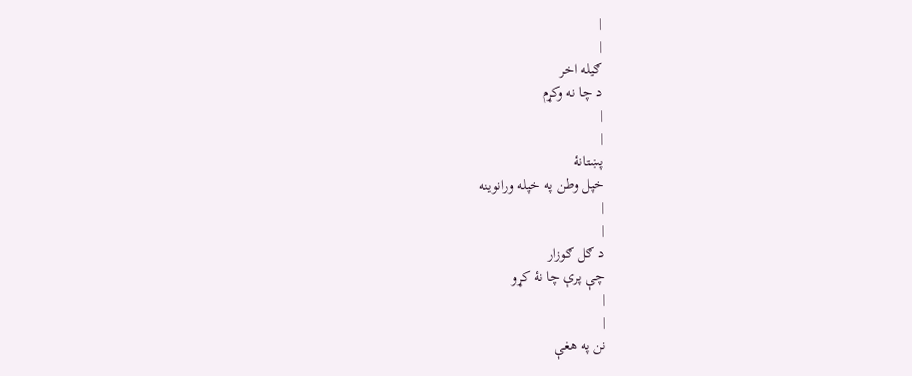|
|
ګيله اخر
د چا نه وکړم
|
|
پښتانۀ
خپل وطن په خپله ورانوينه
|
|
د ګل ګوزار
چې پرې چا نۀ کړو
|
|
نن په هغې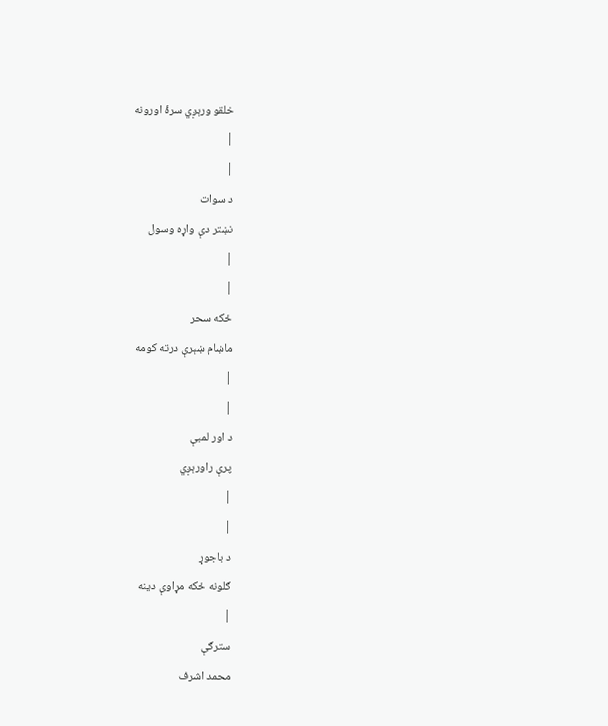خلقو ورېږي سرۀ اورونه
|
|
د سوات
نښتر دې واړه وسول
|
|
ځکه سحر
ماښام ښېرې درته کومه
|
|
د اور لمبې
پرې راورېږي
|
|
د باجوړ
ګلونه ځکه مړاوې دينه
|
سترګې
محمد اشرف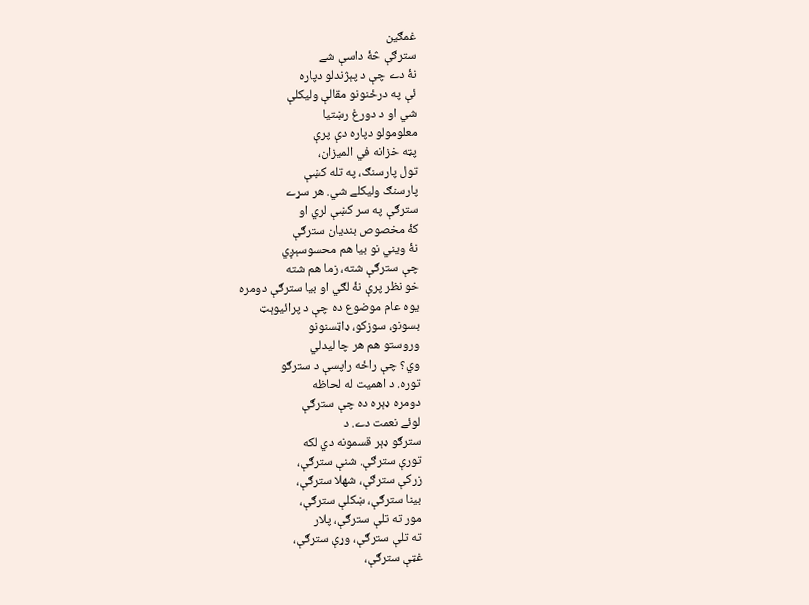غمګين
سترګې څۀ داسې شے
نۀ دے چې د پېژندلو دپاره
ئې په درځنونو مقالې وليکلې
شي او د دورغ رښتيا
معلومولو دپاره دې پرې
پټه خزانه في الميزان،
تول پارسنګ، په تله کښې
پارسنګ وليکلے شي. هر سړے
سترګې په سر کښې لري او
کۀ مخصوص بنديان سترګې
نۀ ويني نو بيا هم محسوسېږي
چې سترګې شته، زما هم شته
خو نظر پرې نۀ لګي او بيا سترګې دومره
يوه عام موضوع ده چې د پرائيوېټ
بسونو، سوزکو، ډاټسنونو
وروستو هم هر چا ليدلي
وي؟ چې راځه راپسې د سترګو
توره. د اهميت له لحاظه
دومره ډېره ده چې سترګې
لوئے نعمت دے. د
سترګو ډېر قسمونه دي لکه
تورې سترګې. شنې سترګې،
زرکې سترګې، شهلا سترګې،
بينا سترګې، ښکلې سترګې،
مور ته تلې سترګې، پلار
ته تلې سترګې، وړې سترګې،
غټې سترګې،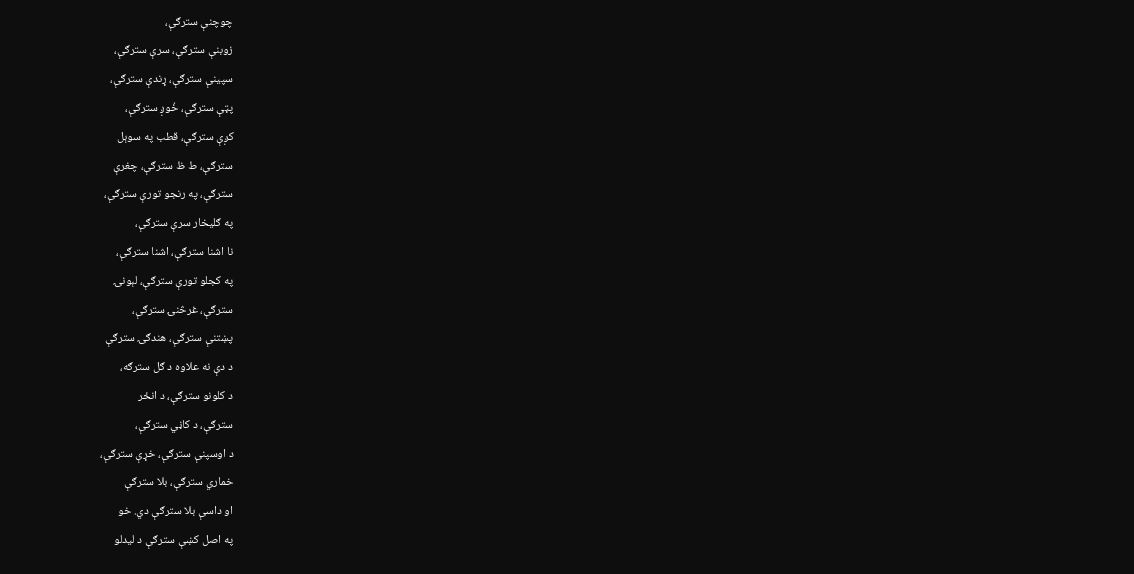چوچنې سترګې،
زوبنې سترګې، سرې سترګې،
سپينې سترګې، ړندې سترګې،
پټې سترګې، خُوږ سترګې،
کږې سترګې، قطب په سوېل
سترګې، ط ظ سترګې، چغرې
سترګې، په رنجو تورې سترګې،
په ګليخار سرې سترګې،
نا اشنا سترګې، اشنا سترګې،
په کجلو تورې سترګې، لېونۍ
سترګې، غرڅنۍ سترګې،
پښتنې سترګې، هندګۍ سترګې
د دې نه علاوه د ګل سترګه،
د کلونو سترګې، د انځر
سترګې، د کاڼي سترګې،
د اوسپنې سترګې، خړې سترګې،
خماري سترګې، بلا سترګې
او داسې بلا سترګې دي. خو
په اصل کښې سترګې د ليدلو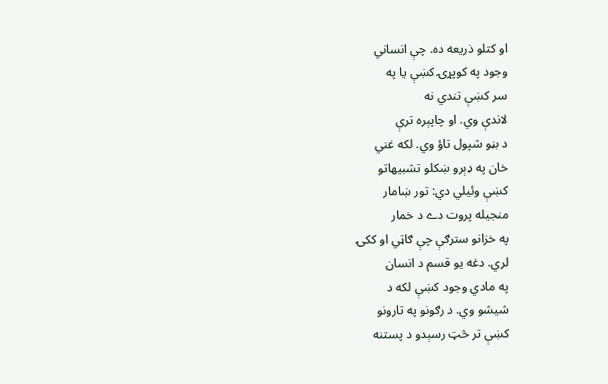او کتلو ذريعه ده. چې انساني
وجود په کوپړۍ کښې يا په
سر کښې تندي نه
لاندې وي. او چاپېره ترې
د بڼو شپول تاؤ وي. لکه غني
خان په ډېرو ښکلو تشبيهاتو
کښې وئيلي دي: تور ښامار
منجيله پروت دے د خمار
په خزانو سترګې چې ګاټي او ککۍ
لري. دغه يو قسم د انسان
په مادي وجود کښې لکه د
شيشو وي. د رګونو په تارونو
کښې تر څټ رسېدو د پستنه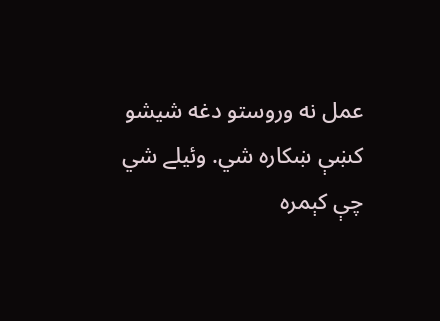عمل نه وروستو دغه شيشو
کښې ښکاره شي. وئيلے شي
چې کېمره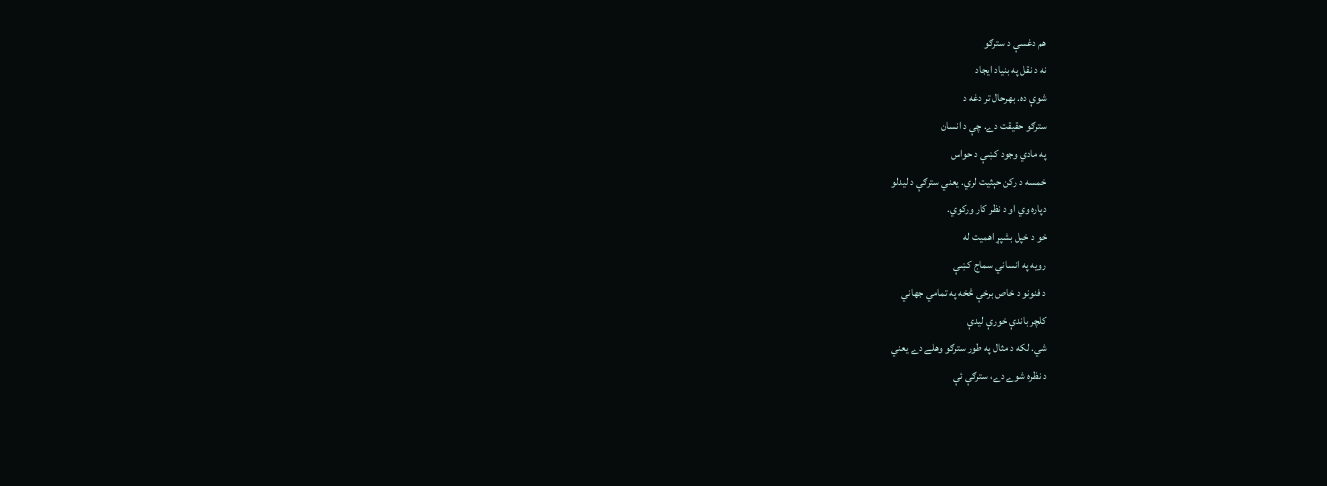هم دغسې د سترګو
نه د نقل په بنياد ايجاد
شوې ده. بهرحال تر دغه د
سترګو حقيقت دے. چې د انسان
په مادي وجود کښې د حواس
خمسه د رکن حېثيت لري. يعني سترګې د ليدلو
دپاره وي او د نظر کار ورکوي.
خو د خپل بشپړ اهميت له
رويه په انساني سماج کښې
د فنونو د خاص برخې څخه په تمامي جهاني
کلچر باندې خورې ليدې
شي. لکه د مثال په طور سترګو وهلے دے يعني
د نظره شوے دے، سترګې ئې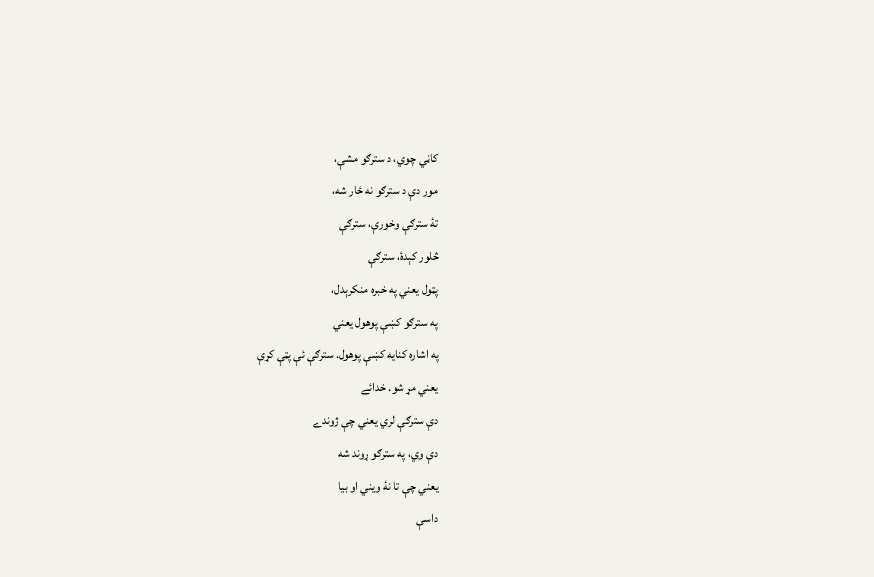کاڼي چوي، د سترګو مشې،
مور دې د سترګو نه ځار شه،
تۀ سترګې وخورې، سترګې
څلور کېدۀ، سترګې
پټول يعني په خبره منکرېدل،
په سترګو کښې پوهول يعني
په اشاره کنايه کښې پوهول. سترګې ئې پټې کړې
يعني مړ شو. خدائے
دې سترګې لري يعني چې ژوندے
دې وي، په سترګو ړوند شه
يعني چې تا نۀ ويني او بيا
داسې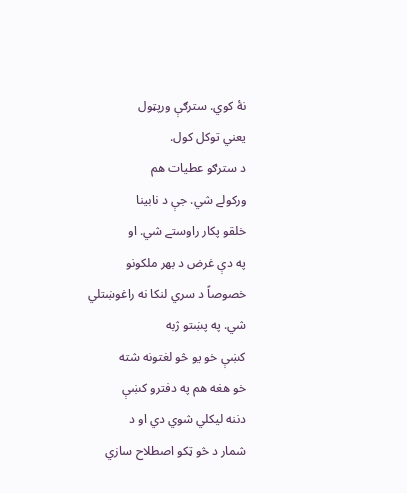نۀ کوي. سترګې ورپټول
يعني توکل کول.
د سترګو عطيات هم
ورکولے شي. جې د نابينا
خلقو پکار راوستے شي. او
په دې غرض د بهر ملکونو
خصوصاً د سري لنکا نه راغوښتلي
شي. په پښتو ژبه
کښې خو يو څو لغتونه شته
خو هغه هم په دفترو کښې
دننه ليکلي شوي دي او د
شمار د څو ټکو اصطلاح سازي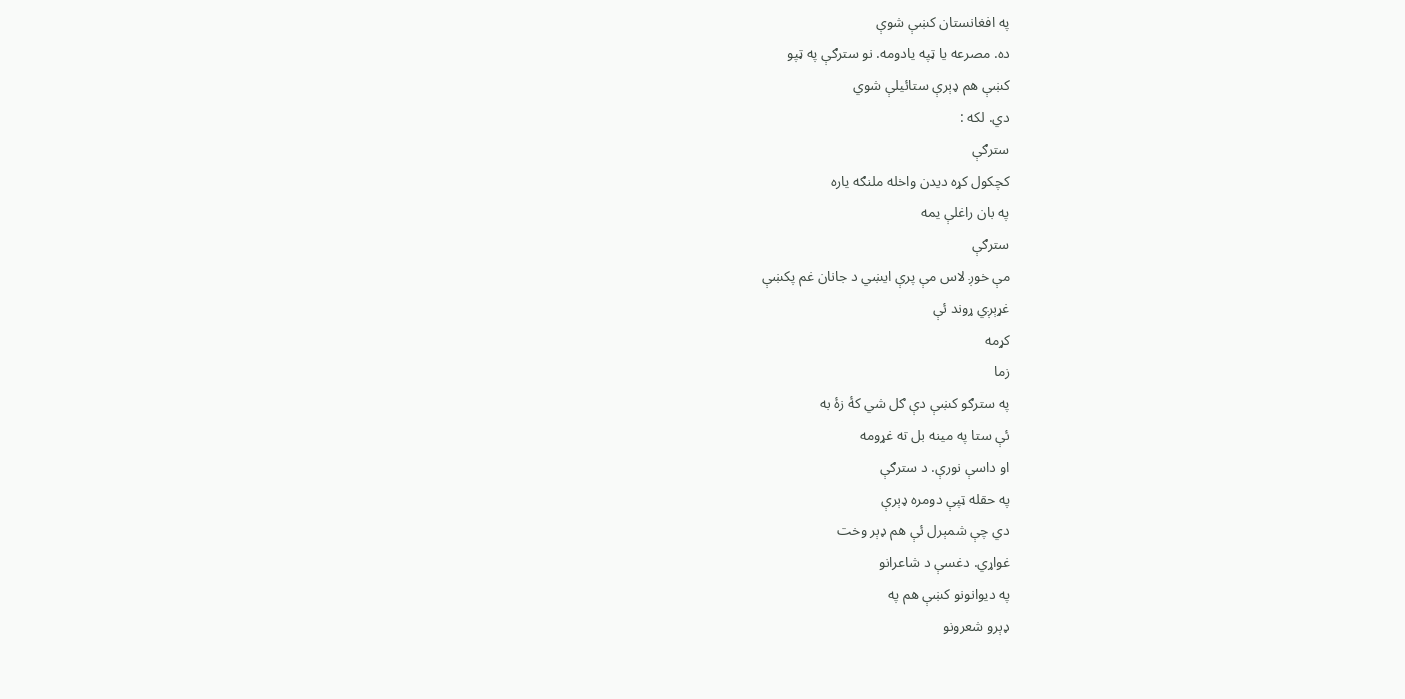په افغانستان کښې شوې
ده. مصرعه يا ټپه يادومه. نو سترګې په ټپو
کښې هم ډېرې ستائيلې شوي
دي. لکه :
سترګې
کچکول کړه ديدن واخله ملنګه ياره
په بان راغلې يمه
سترګې
مې خوږ لاس مې پرې ايښي د جانان غم پکښې
غړېږي ړوند ئې
کړمه
زما
په سترګو کښې دې ګل شي کۀ زۀ به
ئې ستا په مينه بل ته غړومه
او داسې نورې. د سترګې
په حقله ټپې دومره ډېرې
دي چې شمېرل ئې هم ډېر وخت
غواړي. دغسې د شاعرانو
په ديوانونو کښې هم په
ډېرو شعرونو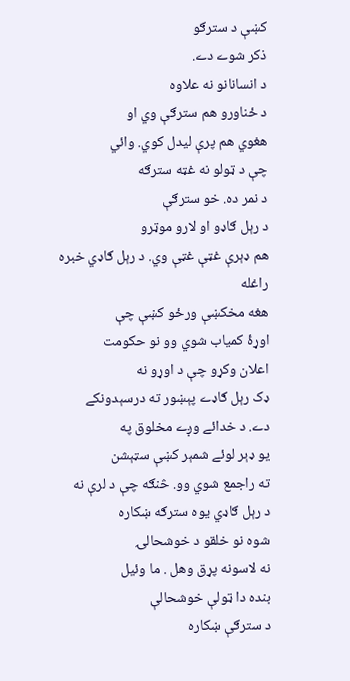کښې د سترګو
ذکر شوے دے.
د انسانانو نه علاوه
د ځناورو هم سترګې وي او
هغوي هم پرې ليدل کوي. وائي
چې د ټولو نه غټه سترګه
د نمر ده. خو سترګې
د رېل ګاډو او لارو موټرو
هم ډېرې غټې غټې وي. د رېل ګاډي خبره راغله
هغه مخکښې ورځو کښې چې
اوړۀ کمياب شوي وو نو حکومت
اعلان وکړو چې د اوړو نه
ډک رېل ګاډے پېښور ته درسېدونکے
دے. د خدائے وږے مخلوق په
يو ډېر لوئے شمېر کښې سټېشن
ته راجمع شوي وو. څنګه چې د لرې نه
د رېل ګاډي يوه سترګه ښکاره
شوه نو خلقو د خوشحالۍ
نه لاسونه پړق وهل . ما وئيل
بنده دا ټولې خوشحالې
د سترګې ښکاره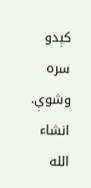کېدو سره
وشوې. انشاء الله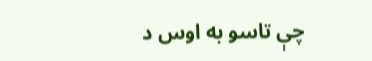چې تاسو به اوس د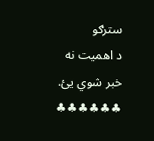سترګو
د اهميت نه خبر شوي يئ.
♣♣♣♣♣♣